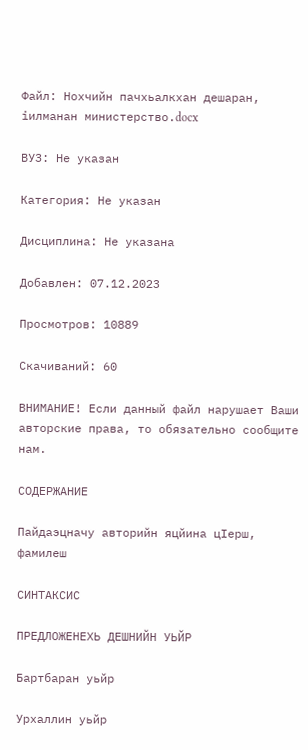Файл: Нохчийн пачхьалкхан дешаран, iилманан министерство.docx

ВУЗ: Не указан

Категория: Не указан

Дисциплина: Не указана

Добавлен: 07.12.2023

Просмотров: 10889

Скачиваний: 60

ВНИМАНИЕ! Если данный файл нарушает Ваши авторские права, то обязательно сообщите нам.

СОДЕРЖАНИЕ

Пайдаэцначу авторийн яцйина цIерш, фамилеш

СИНТАКСИС

ПРЕДЛОЖЕНЕХЬ ДЕШНИЙН УЬЙР

Бартбаран уьйр

Урхаллин уьйр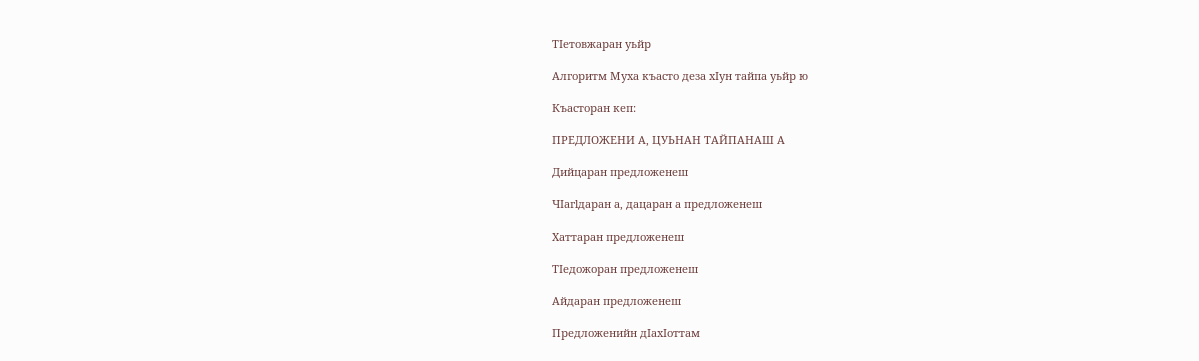ТIетовжаран уьйр

Алгоритм Муха къасто деза хIун тайпа уьйр ю

Къасторан кеп:

ПРЕДЛОЖЕНИ А, ЦУЬНАН ТАЙПАНАШ А

Дийцаран предложенеш

ЧIaгlдаран а, дацаран а предложенеш

Хаттаран предложенеш

ТIедожоран предложенеш

Айдаран предложенеш

Предложенийн дIахIоттам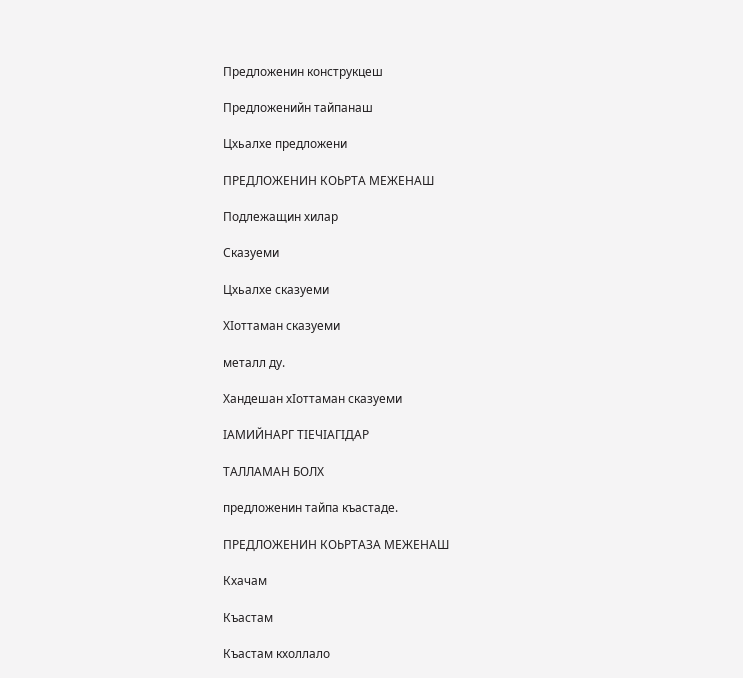Предложенин конструкцеш

Предложенийн тайпанаш

Цхьалхе предложени

ПРЕДЛОЖЕНИН КОЬРТА МЕЖЕНАШ

Подлежащин хилар

Сказуеми

Цхьалхе сказуеми

ХIоттаман сказуеми

металл ду.

Хандешан хIоттаман сказуеми

IАМИЙНАРГ ТIЕЧIАГIДАР

ТАЛЛАМАН БОЛХ

предложенин тайпа къастаде.

ПРЕДЛОЖЕНИН КОЬРТАЗА МЕЖЕНАШ

Кхачам

Къастам

Къастам кхоллало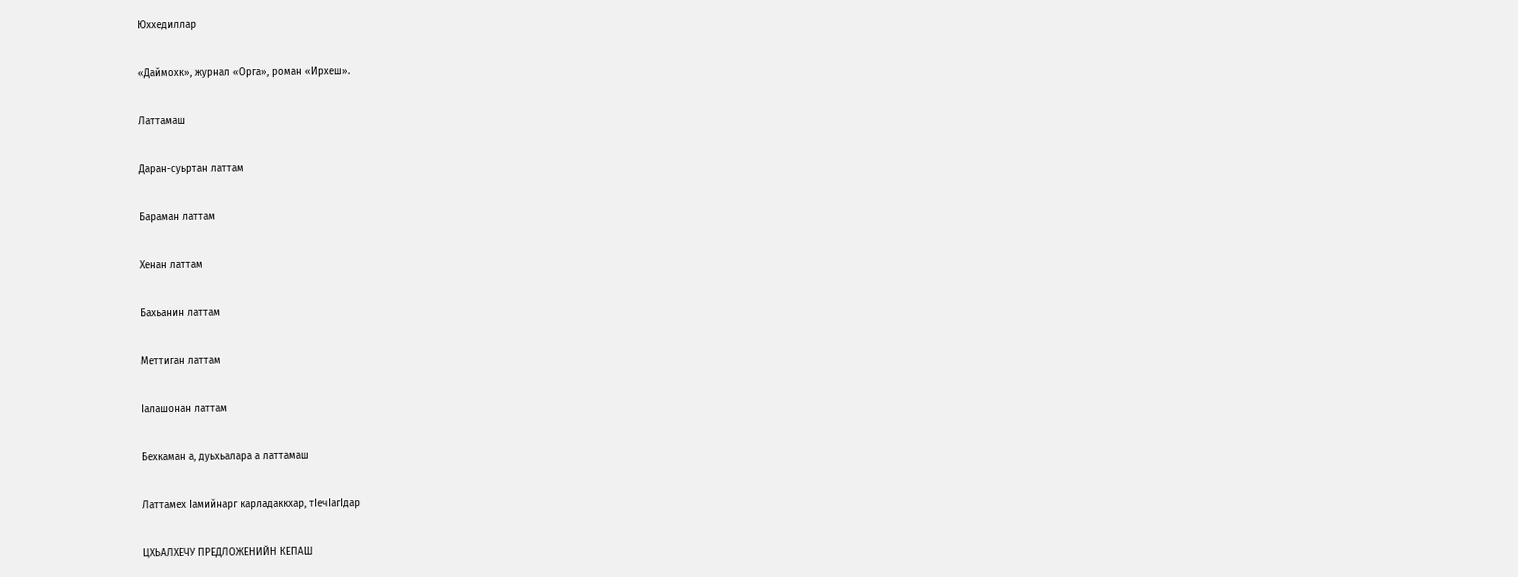Юххедиллар

«Даймохк», журнал «Орга», роман «Ирхеш».

Латтамаш

Даран-суьртан латтам

Бараман латтам

Хенан латтам

Бахьанин латтам

Меттиган латтам

Iалашонан латтам

Бехкаман а, дуьхьалара а латтамаш

Латтамех Iамийнарг карладаккхар, тIечIагIдар

ЦХЬАЛХЕЧУ ПРЕДЛОЖЕНИЙН КЕПАШ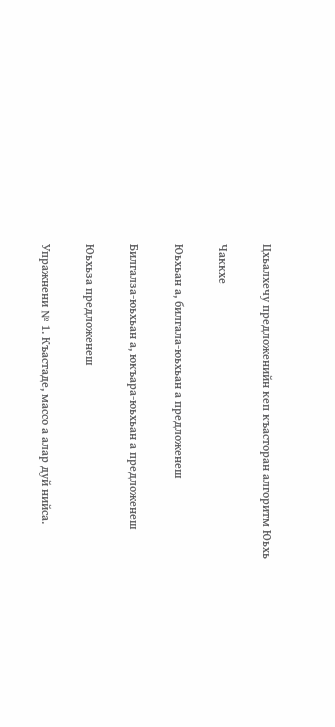Цхьалхечу предложенийн кеп къасторан алгоритм Юьхь

Чаккхе

Юьхьан а, билгала-юьхьан а предложенеш

Билгалза-юьхьан а, юкъара-юьхьан а предложенеш

Юьхьза предложенеш

Упражнени № 1. Къастаде, массо а алар дуй нийса.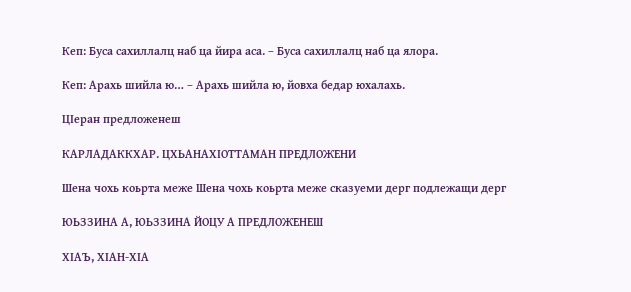Кеп: Буса сахиллалц наб ца йира аса. – Буса сахиллалц наб ца ялора.

Кеп: Арахь шийла ю… – Арахь шийла ю, йовха бедар юхалахь.

ЦIеран предложенеш

КАРЛАДАККХАР. ЦХЬАНАХIОТТАМАН ПРЕДЛОЖЕНИ

Шена чохь коьрта меже Шена чохь коьрта меже сказуеми дерг подлежащи дерг

ЮЬЗЗИНА А, ЮЬЗЗИНА ЙОЦУ А ПРЕДЛОЖЕНЕШ

ХIАЪ, ХIАН-ХIА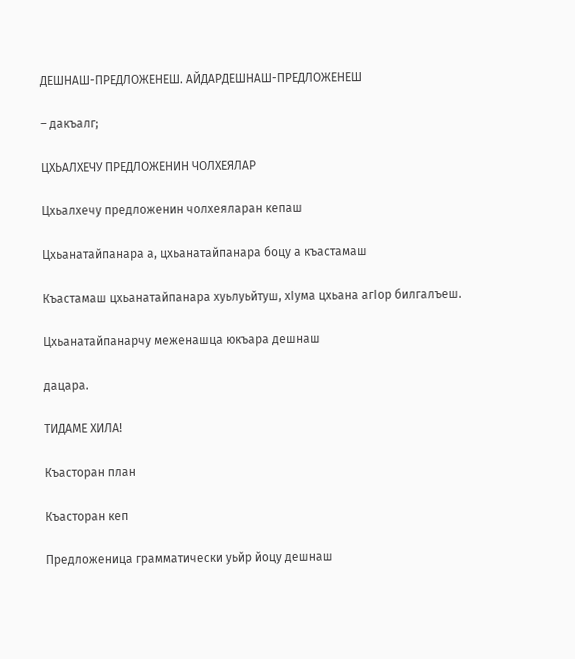ДЕШНАШ-ПРЕДЛОЖЕНЕШ. АЙДАРДЕШНАШ-ПРЕДЛОЖЕНЕШ

– дакъалг;

ЦХЬАЛХЕЧУ ПРЕДЛОЖЕНИН ЧОЛХЕЯЛАР

Цхьалхечу предложенин чолхеяларан кепаш

Цхьанатайпанара а, цхьанатайпанара боцу а къастамаш

Къастамаш цхьанатайпанара хуьлуьйтуш, хIума цхьана агIор билгалъеш.

Цхьанатайпанарчу меженашца юкъара дешнаш

дацара.

ТИДАМЕ ХИЛА!

Къасторан план

Къасторан кеп

Предложеница грамматически уьйр йоцу дешнаш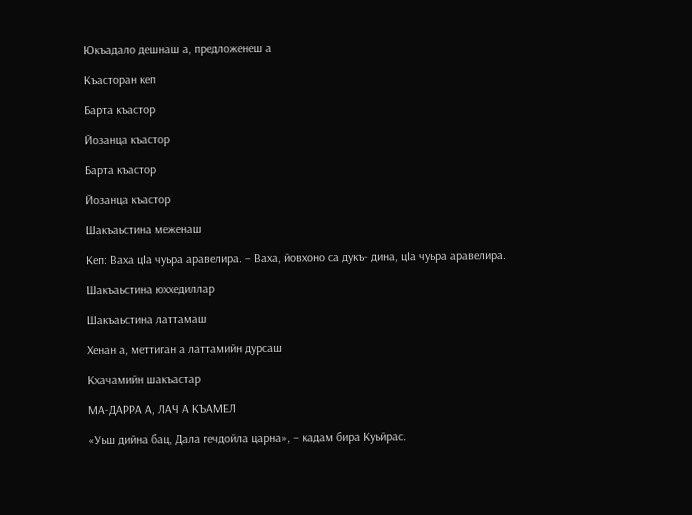Юкъадало дешнаш а, предложенеш а

Къасторан кеп

Барта къастор

Йозанца къастор

Барта къастор

Йозанца къастор

Шакъаьстина меженаш

Кеп: Ваха цIа чуьра аравелира. – Ваха, йовхоно са дукъ- дина, цIа чуьра аравелира.

Шакъаьстина юххедиллар

Шакъаьстина латтамаш

Хенан а, меттиган а латтамийн дурсаш

Кхачамийн шакъастар

МА-ДАРРА А, ЛАЧ А КЪАМЕЛ

«Уьш дийна бац, Дала гечдойла царна», – кадам бира Куьйрас.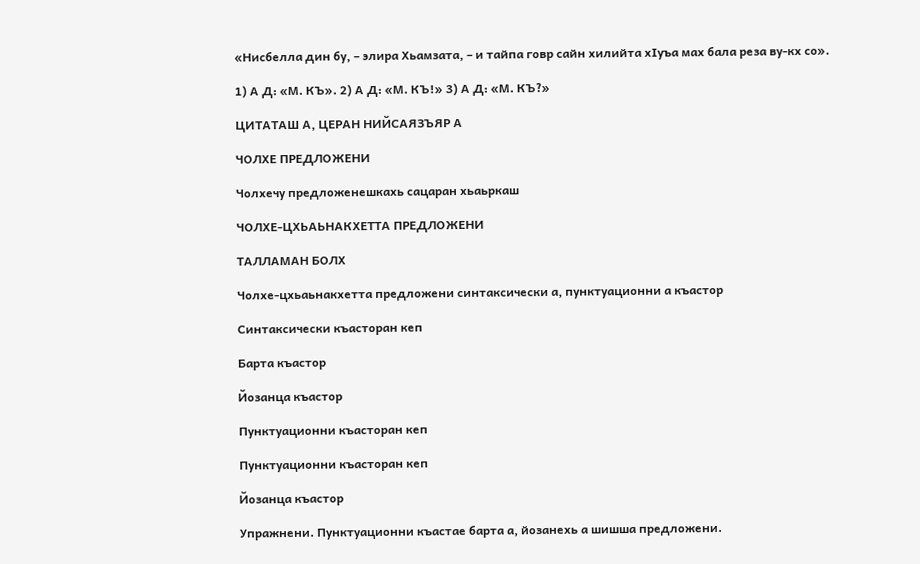«Нисбелла дин бу, – элира Хьамзата, – и тайпа говр сайн хилийта хIуъа мах бала реза ву-кх со».

1) А Д: «М. КЪ». 2) А Д: «М. КЪ!» 3) А Д: «М. КЪ?»

ЦИТАТАШ А, ЦЕРАН НИЙСАЯЗЪЯР А

ЧОЛХЕ ПРЕДЛОЖЕНИ

Чолхечу предложенешкахь сацаран хьаьркаш

ЧОЛХЕ-ЦХЬАЬНАКХЕТТА ПРЕДЛОЖЕНИ

ТАЛЛАМАН БОЛХ

Чолхе-цхьаьнакхетта предложени синтаксически а, пунктуационни а къастор

Синтаксически къасторан кеп

Барта къастор

Йозанца къастор

Пунктуационни къасторан кеп

Пунктуационни къасторан кеп

Йозанца къастор

Упражнени. Пунктуационни къастае барта а, йозанехь а шишша предложени.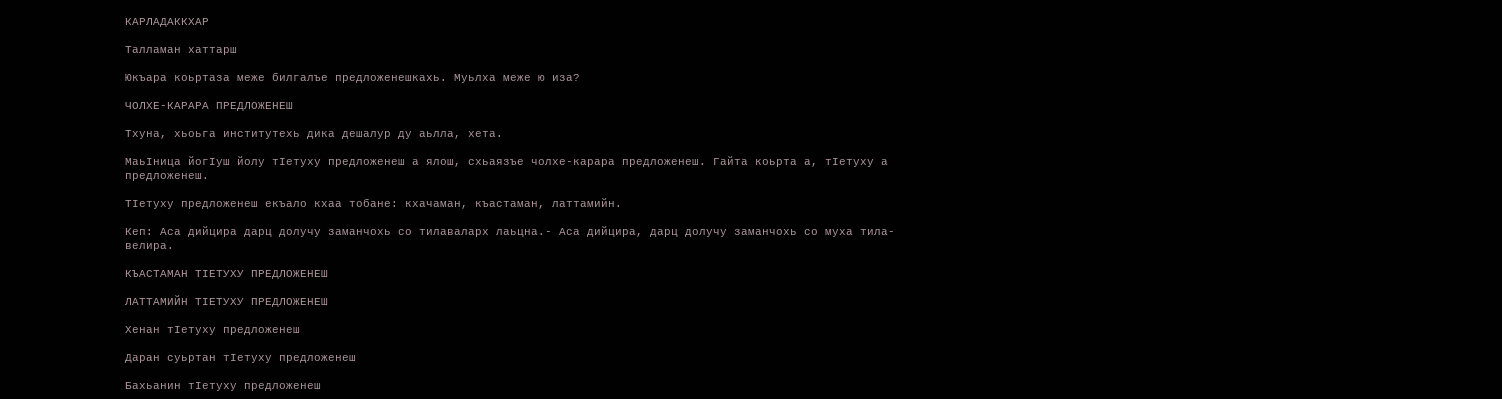КАРЛАДАККХАР

Талламан хаттарш

Юкъара коьртаза меже билгалъе предложенешкахь. Муьлха меже ю иза?

ЧОЛХЕ-КАРАРА ПРЕДЛОЖЕНЕШ

Тхуна, хьоьга институтехь дика дешалур ду аьлла, хета.

МаьIница йогIуш йолу тIетуху предложенеш а ялош, схьаязъе чолхе-карара предложенеш. Гайта коьрта а, тIетуху а предложенеш.

ТIетуху предложенеш екъало кхаа тобане: кхачаман, къастаман, латтамийн.

Кеп: Аса дийцира дарц долучу заманчохь со тилаваларх лаьцна.- Аса дийцира, дарц долучу заманчохь со муха тила- велира.

КЪАСТАМАН ТIЕТУХУ ПРЕДЛОЖЕНЕШ

ЛАТТАМИЙН ТIЕТУХУ ПРЕДЛОЖЕНЕШ

Хенан тIетуху предложенеш

Даран суьртан тIетуху предложенеш

Бахьанин тIетуху предложенеш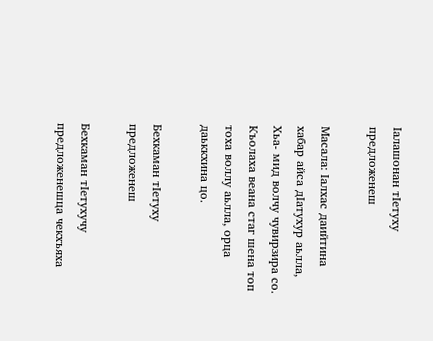Iалашонан тIетуху предложенеш

Масала: Iалхас даийтина хабар айса дIатухур аьлла, Хьа- мид волчу чувирзира со. Къолаха веана стаг шена топ тоха воллу аьлла, орца даьккхина цо.

Бехкаман тIетуху предложенеш

Бехкаман тIетухучу предложенешца чекхъяха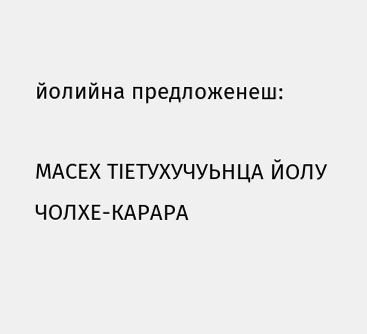йолийна предложенеш:

МАСЕХ ТIЕТУХУЧУЬНЦА ЙОЛУ ЧОЛХЕ-КАРАРА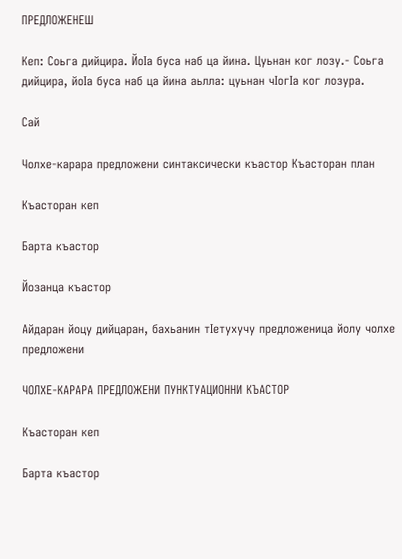ПРЕДЛОЖЕНЕШ

Кеп: Соьга дийцира. ЙоIа буса наб ца йина. Цуьнан ког лозу.- Соьга дийцира, йоIа буса наб ца йина аьлла: цуьнан чIогIа ког лозура.

Сай

Чолхе-карара предложени синтаксически къастор Къасторан план

Къасторан кеп

Барта къастор

Йозанца къастор

Айдаран йоцу дийцаран, бахьанин тIетухучу предложеница йолу чолхе предложени

ЧОЛХЕ-КАРАРА ПРЕДЛОЖЕНИ ПУНКТУАЦИОННИ КЪАСТОР

Къасторан кеп

Барта къастор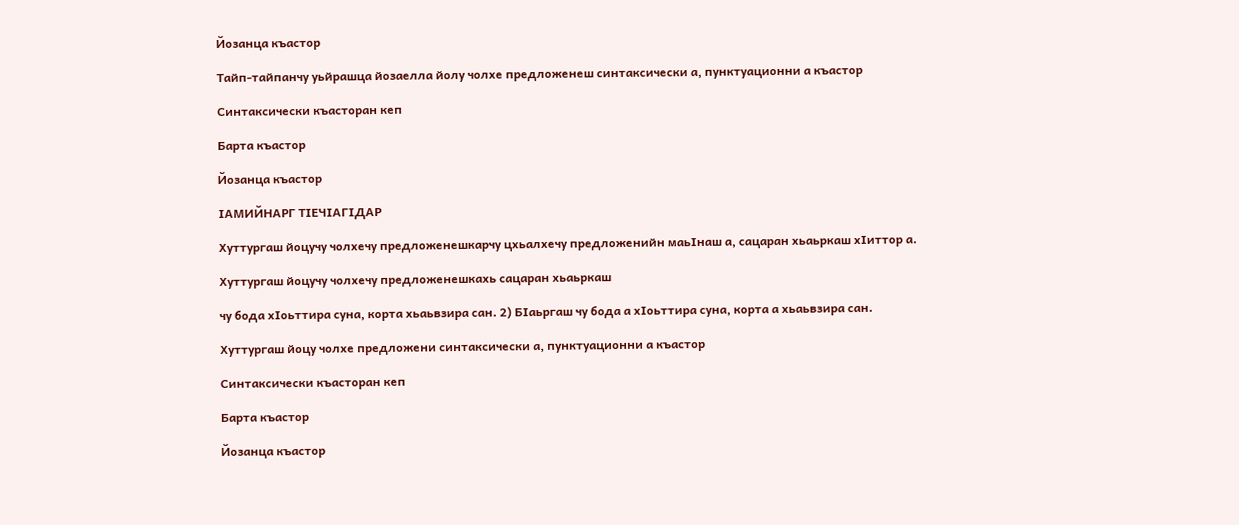Йозанца къастор

Тайп-тайпанчу уьйрашца йозаелла йолу чолхе предложенеш синтаксически а, пунктуационни а къастор

Синтаксически къасторан кеп

Барта къастор

Йозанца къастор

IАМИЙНАРГ ТIЕЧIАГIДАР

Хуттургаш йоцучу чолхечу предложенешкарчу цхьалхечу предложенийн маьIнаш а, сацаран хьаьркаш хIиттор а.

Хуттургаш йоцучу чолхечу предложенешкахь сацаран хьаьркаш

чу бода хIоьттира суна, корта хьаьвзира сан. 2) БIаьргаш чу бода а хIоьттира суна, корта а хьаьвзира сан.

Хуттургаш йоцу чолхе предложени синтаксически а, пунктуационни а къастор

Синтаксически къасторан кеп

Барта къастор

Йозанца къастор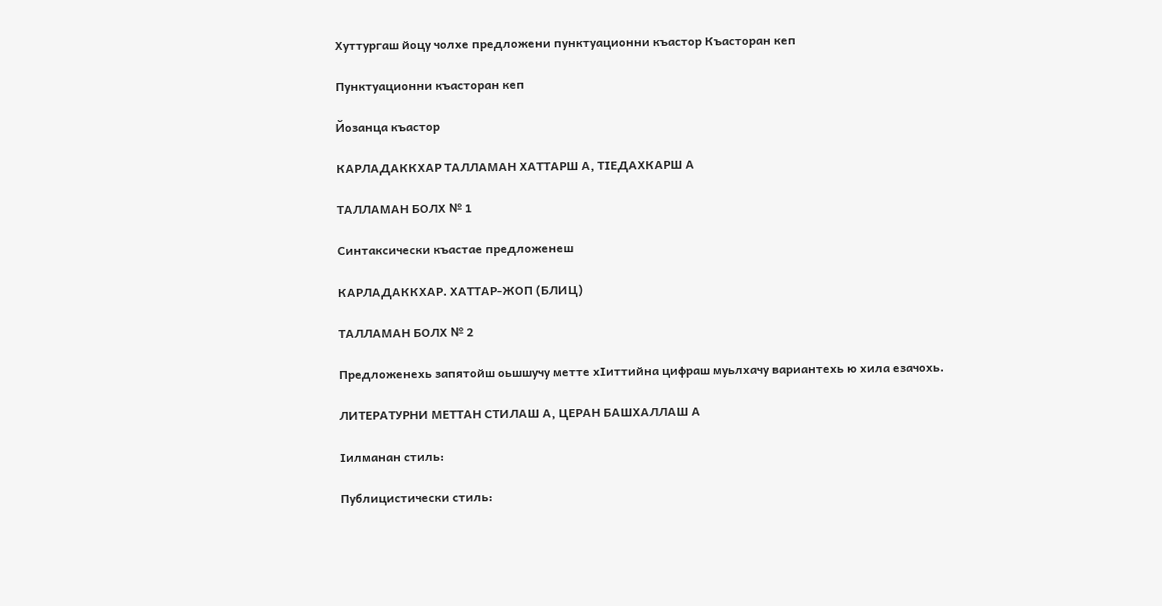Хуттургаш йоцу чолхе предложени пунктуационни къастор Къасторан кеп

Пунктуационни къасторан кеп

Йозанца къастор

КАРЛАДАККХАР ТАЛЛАМАН ХАТТАРШ А, ТIЕДАХКАРШ А

ТАЛЛАМАН БОЛХ № 1

Синтаксически къастае предложенеш

КАРЛАДАККХАР. ХАТТАР-ЖОП (БЛИЦ)

ТАЛЛАМАН БОЛХ № 2

Предложенехь запятойш оьшшучу метте хIиттийна цифраш муьлхачу вариантехь ю хила езачохь.

ЛИТЕРАТУРНИ МЕТТАН СТИЛАШ А, ЦЕРАН БАШХАЛЛАШ А

Iилманан стиль:

Публицистически стиль: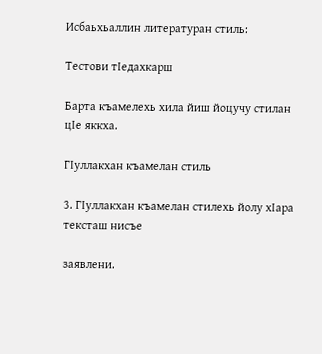Исбаьхьаллин литературан стиль:

Тестови тIедахкарш

Барта къамелехь хила йиш йоцучу стилан цIе яккха.

ГIуллакхан къамелан стиль

3. ГIуллакхан къамелан стилехь йолу хIара тексташ нисъе

заявлени.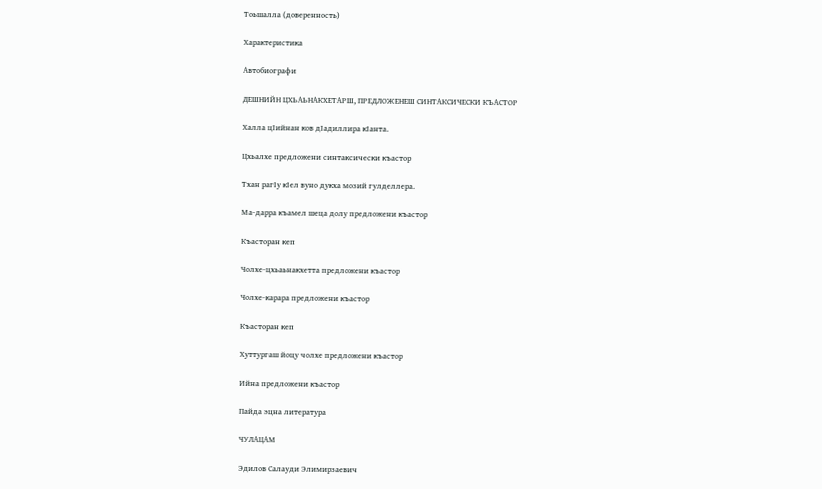Тоьшалла (доверенность)

Характеристика

Автобиографи

ДЕШНИЙН ЦХЬАЬНАКХЕТАРШ, ПРЕДЛОЖЕНЕШ СИНТАКСИЧЕСКИ КЪАСТОР

Халла цIийнан ков дIадиллира кIанта.

Цхьалхе предложени синтаксически къастор

Тхан рагIу кIел вуно дукха мозий гулделлера.

Ма-дарра къамел шеца долу предложени къастор

Къасторан кеп

Чолхе-цхьаьнакхетта предложени къастор

Чолхе-карара предложени къастор

Къасторан кеп

Хуттургаш йоцу чолхе предложени къастор

Ийна предложени къастор

Пайда эцна литература

ЧУЛАЦАМ

Эдилов Салауди Элимирзаевич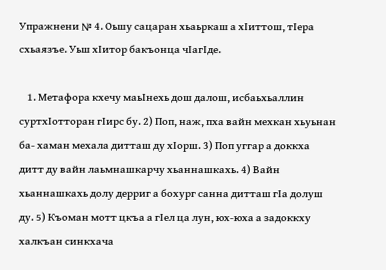Упражнени № 4. Оьшу сацаран хьаьркаш а хIиттош, тIера схьаязъе. Уьш хIитор бакъонца чIагIде.

    1. Метафора кхечу маьIнехь дош далош, исбаьхьаллин суртхIотторан гIирс бу. 2) Поп, наж, пха вайн мехкан хьуьнан ба- хаман мехала дитташ ду хIорш. 3) Поп уггар а доккха дитт ду вайн лаьмнашкарчу хьаннашкахь. 4) Вайн хьаннашкахь долу дерриг а бохург санна дитташ гIа долуш ду. 5) Къоман мотт цкъа а гIел ца лун, юх-юха а задоккху халкъан синкхача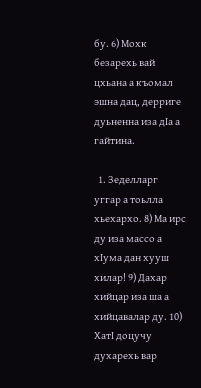бу. 6) Мохк безарехь вай цхьана а къомал эшна дац, дерриге дуьненна иза дIа а гайтина.

  1. Зеделларг уггар а тоьлла хьехархо. 8) Ма ирс ду иза массо а хIума дан хууш хилар! 9) Дахар хийцар иза ша а хийцавалар ду. 10) ХатI доцучу духарехь вар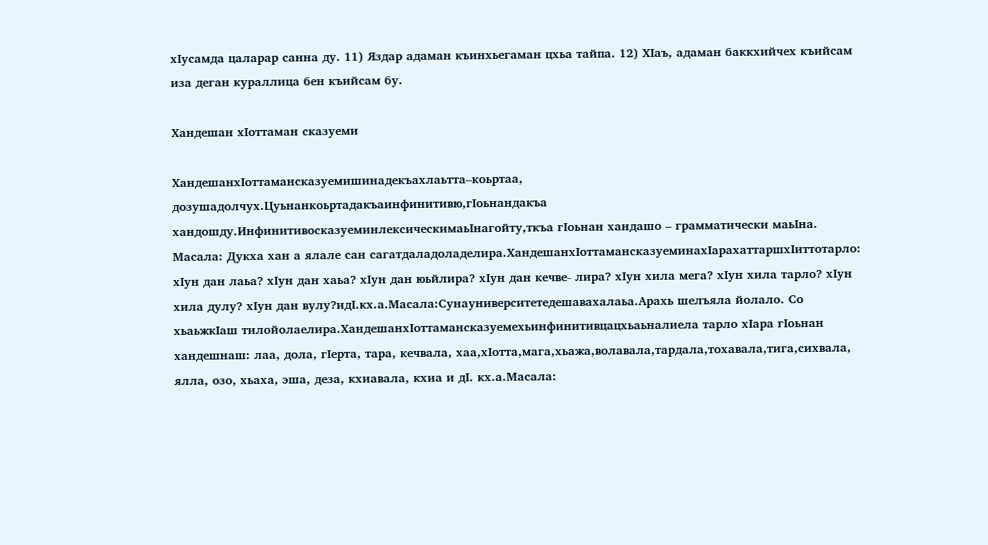хIусамда цаларар санна ду. 11) Яздар адаман къинхьегаман цхьа тайпа. 12) ХIаъ, адаман баккхийчех къийсам иза деган кураллица бен къийсам бу.

Хандешан хIоттаман сказуеми

ХандешанхIоттамансказуемишинадекъахлаьтта–коьртаа, дозушадолчух.Цуьнанкоьртадакъаинфинитивю,гIоьнандакъа хандошду.ИнфинитивосказуеминлексическимаьIнагойту,ткъа гIоьнан хандашо – грамматически маьIна. Масала: Дукха хан а ялале сан сагатдаладоладелира.ХандешанхIоттамансказуеминахIарахаттаршхIиттотарло: хIун дан лаьа? хIун дан хаьа? хIун дан юьйлира? хIун дан кечве- лира? хIун хила мега? хIун хила тарло? хIун хила дулу? хIун дан вулу?идI.кх.а.Масала:Сунауниверситетедешавахалаьа.Арахь шелъяла йолало. Со хьаьжкIаш тилойолаелира.ХандешанхIоттамансказуемехьинфинитивцацхьаьналиела тарло хIара гIоьнан хандешнаш: лаа, дола, гIерта, тара, кечвала, хаа,хIотта,мага,хьажа,волавала,тардала,тохавала,тига,сихвала, ялла, озо, хьаха, эша, деза, кхиавала, кхиа и дI. кх.а.Масала: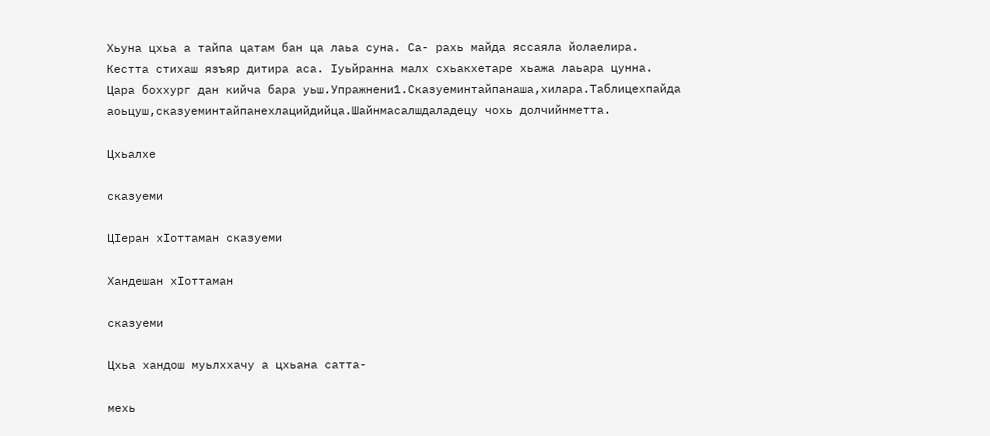Хьуна цхьа а тайпа цатам бан ца лаьа суна. Са- рахь майда яссаяла йолаелира. Кестта стихаш язъяр дитира аса. Iуьйранна малх схьакхетаре хьажа лаьара цунна. Цара боххург дан кийча бара уьш.Упражнени1.Сказуеминтайпанаша,хилара.Таблицехпайда аоьцуш,сказуеминтайпанехлацийдийца.Шайнмасалшдаладецу чохь долчийнметта.

Цхьалхе

сказуеми

ЦIеран хIоттаман сказуеми

Хандешан хIоттаман

сказуеми

Цхьа хандош муьлххачу а цхьана сатта-

мехь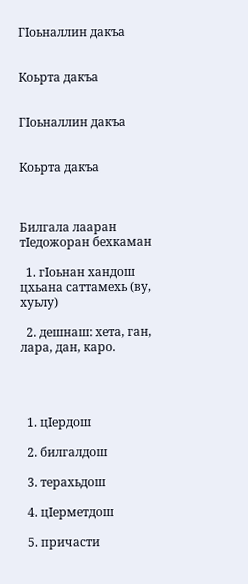ГIоьналлин дакъа


Коьрта дакъа


ГIоьналлин дакъа


Коьрта дакъа



Билгала лааран тIедожоран бехкаман

  1. гIоьнан хандош цхьана саттамехь (ву, хуьлу)

  2. дешнаш: хета, ган, лара, дан, каро.




  1. цIердош

  2. билгалдош

  3. терахьдош

  4. цIерметдош

  5. причасти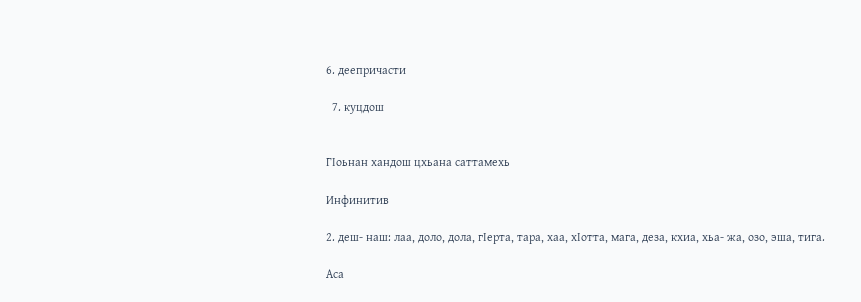6. деепричасти

  7. куцдош


ГIоьнан хандош цхьана саттамехь

Инфинитив

2. деш- наш: лаа, доло, дола, гIерта, тара, хаа, хIотта, мага, деза, кхиа, хьа- жа, озо, эша, тига.

Аса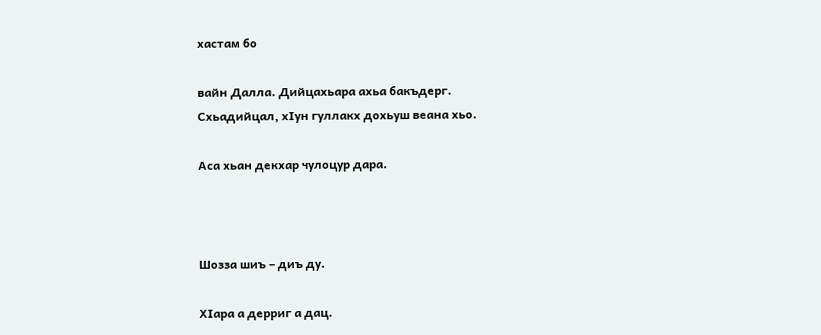хастам бо

вайн Далла. Дийцахьара ахьа бакъдерг. Схьадийцал, хIун гуллакх дохьуш веана хьо.

Аса хьан декхар чулоцур дара.



Шозза шиъ – диъ ду.

ХIара а дерриг а дац.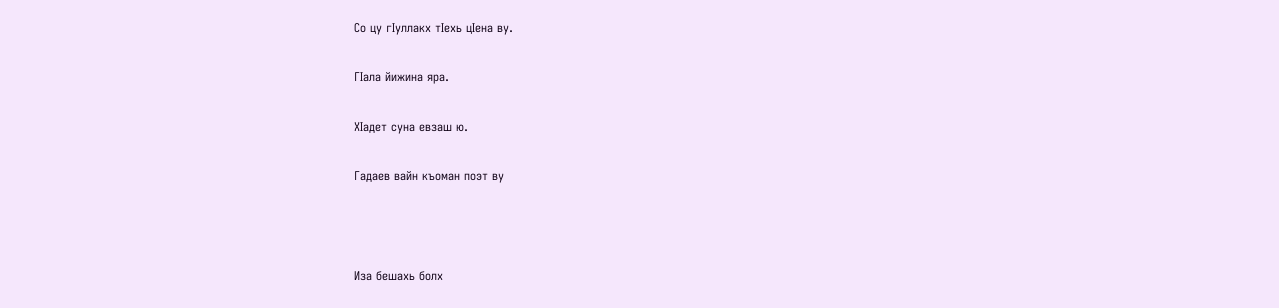Со цу гIуллакх тIехь цIена ву.

ГIала йижина яра.

ХIадет суна евзаш ю.

Гадаев вайн къоман поэт ву



Иза бешахь болх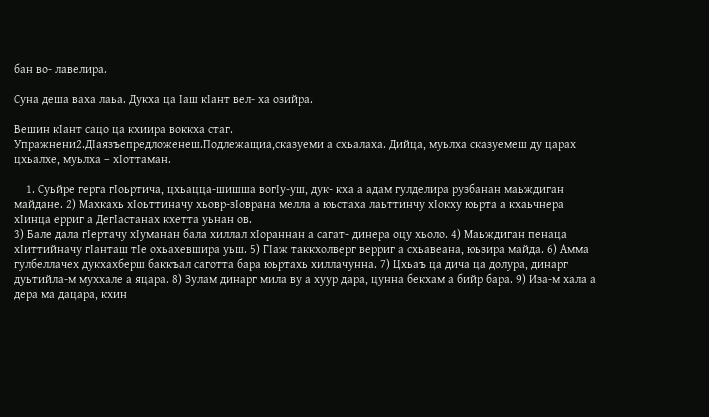бан во- лавелира.

Суна деша ваха лаьа. Дукха ца Iаш кIант вел- ха озийра.

Вешин кIант сацо ца кхиира воккха стаг.
Упражнени2.ДIаязъепредложенеш.Подлежащиа,сказуеми а схьалаха. Дийца, муьлха сказуемеш ду царах цхьалхе, муьлха – хIоттаман.

    1. Суьйре герга гIоьртича, цхьацца-шишша вогIу-уш, дук- кха а адам гулделира рузбанан маьждиган майдане. 2) Махкахь хIоьттиначу хьовр-зIоврана мелла а юьстаха лаьттинчу хIокху юьрта а кхаьчнера хIинца ерриг а ДегIастанах кхетта уьнан ов.
3) Бале дала гIертачу хIуманан бала хиллал хIораннан а сагат- динера оцу хьоло. 4) Маьждиган пенаца хIиттийначу гIанташ тIе охьахевшира уьш. 5) ГIаж таккхолверг верриг а схьавеана, юьзира майда. 6) Амма гулбеллачех дукхахберш баккъал саготта бара юьртахь хиллачунна. 7) Цхьаъ ца дича ца долура, динарг дуьтийла-м муххале а яцара. 8) Зулам динарг мила ву а хуур дара, цунна бекхам а бийр бара. 9) Иза-м хала а дера ма дацара, кхин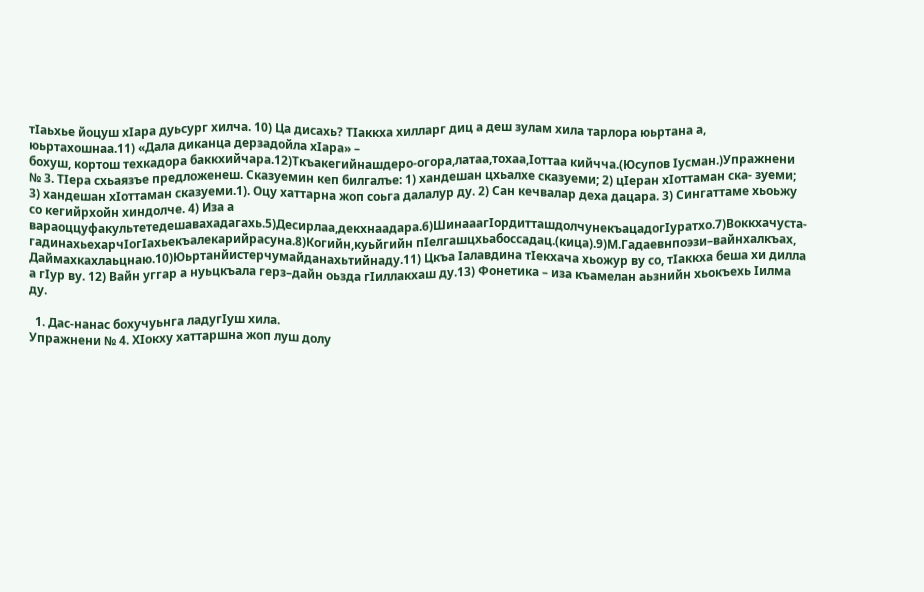тIаьхье йоцуш хIара дуьсург хилча. 10) Ца дисахь? ТIаккха хилларг диц а деш зулам хила тарлора юьртана а, юьртахошнаа.11) «Дала диканца дерзадойла хIара» –
бохуш, кортош техкадора баккхийчара.12)Ткъакегийнашдеро-огора,латаа,тохаа,Iоттаа кийчча.(Юсупов Iусман.)Упражнени № 3. ТIера схьаязъе предложенеш. Сказуемин кеп билгалъе: 1) хандешан цхьалхе сказуеми; 2) цIеран хIоттаман ска- зуеми; 3) хандешан хIоттаман сказуеми.1). Оцу хаттарна жоп соьга далалур ду. 2) Сан кечвалар деха дацара. 3) Сингаттаме хьоьжу со кегийрхойн хиндолче. 4) Иза а вараоццуфакультетедешавахадагахь.5)Десирлаа,декхнаадара.6)ШинааагIордитташдолчунекъацадогIуратхо.7)Воккхачуста- гадинахьехарчIогIахьекъалекарийрасуна.8)Когийн,куьйгийн пIелгашцхьабоссадац.(кица).9)М.Гадаевнпоэзи–вайнхалкъах, Даймахкахлаьцнаю.10)Юьртанйистерчумайданахьтийнаду.11) Цкъа Iалавдина тIекхача хьожур ву со, тIаккха беша хи дилла а гIур ву. 12) Вайн уггар а нуьцкъала герз–дайн оьзда гIиллакхаш ду.13) Фонетика – иза къамелан аьзнийн хьокъехь Iилма ду.

  1. Дас-нанас бохучуьнга ладугIуш хила.
Упражнени № 4. ХIокху хаттаршна жоп луш долу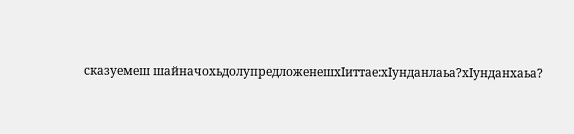сказуемеш шайначохьдолупредложенешхIиттае:хIунданлаьа?хIунданхаьа?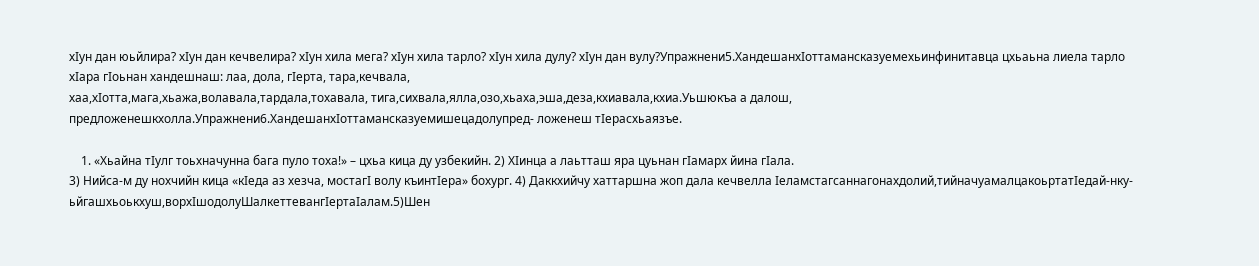хIун дан юьйлира? хIун дан кечвелира? хIун хила мега? хIун хила тарло? хIун хила дулу? хIун дан вулу?Упражнени5.ХандешанхIоттамансказуемехьинфинитавца цхьаьна лиела тарло хIара гIоьнан хандешнаш: лаа, дола, гIерта, тара,кечвала,
хаа,хIотта,мага,хьажа,волавала,тардала,тохавала, тига,сихвала,ялла,озо,хьаха,эша,деза,кхиавала,кхиа.Уьшюкъа а далош, предложенешкхолла.Упражнени6.ХандешанхIоттамансказуемишецадолупред- ложенеш тIерасхьаязъе.

    1. «Хьайна тIулг тоьхначунна бага пуло тоха!» – цхьа кица ду узбекийн. 2) ХIинца а лаьтташ яра цуьнан гIамарх йина гIала.
3) Нийса-м ду нохчийн кица «кIеда аз хезча, мостагI волу къинтIера» бохург. 4) Даккхийчу хаттаршна жоп дала кечвелла Iеламстагсаннагонахдолий,тийначуамалцакоьртатIедай-нку- ьйгашхьоькхуш,ворхIшодолуШалкеттевангIертаIалам.5)Шен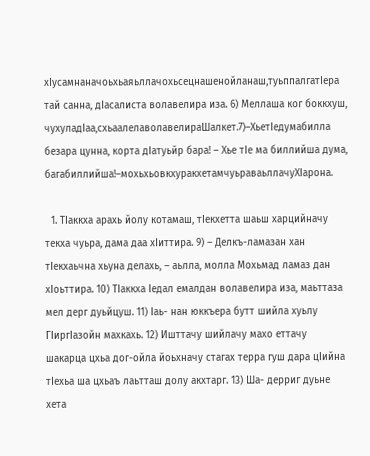хIусамнаначоьхьаяьллачохьсецнашенойланаш,туьппалгатIера тай санна, дIасалиста волавелира иза. 6) Меллаша ког боккхуш, чухуладIаа,схьаалелаволавелираШалкет.7)–ХьетIедумабилла безара цунна, корта дIатуьйр бара! – Хье тIе ма биллийша дума, багабиллийша!–мохьхьовкхуракхетамчуьраваьллачуХIарона.

  1. ТIаккха арахь йолу котамаш, тIекхетта шаьш харцийначу текха чуьра, дама даа хIиттира. 9) – Делкъ-ламазан хан тIекхаьчна хьуна делахь, – аьлла, молла Мохьмад ламаз дан хIоьттира. 10) ТIаккха Iедал емалдан волавелира иза, маьттаза мел дерг дуьйцуш. 11) Iаь- нан юккъера бутт шийла хуьлу ГIиргIазойн махкахь. 12) Ишттачу шийлачу махо еттачу шакарца цхьа дог-ойла йоьхначу стагах терра гуш дара цIийна тIехьа ша цхьаъ лаьтташ долу акхтарг. 13) Ша- дерриг дуьне хета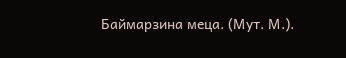Баймарзина меца. (Мут. М.).